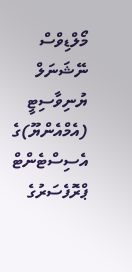މޯލްޑިވްސް ނޭޝަނަލް ޔުނިވާސިޓީ (އެމްއެންޔޫ)ގެ އެސިސްޓެންޓް ޕްރޮފެސަރުގެ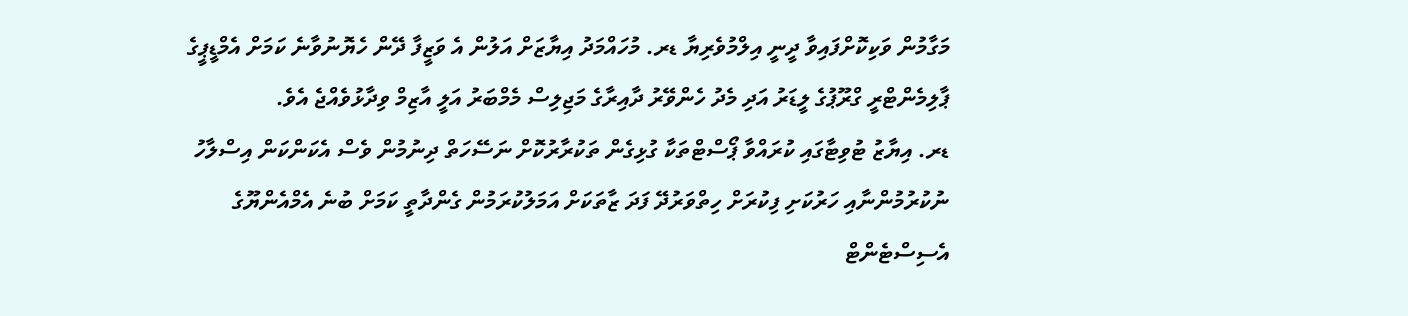މަގާމުން ވަކިކޮށްފައިވާ ދީނީ އިލްމުވެރިޔާ ޑރ. މުހައްމަދު އިޔާޒަށް އަލުން އެ ވަޒީފާ ދޭން ހެޔޮނުވާނެ ކަމަށް އެމްޑީޕީގެ ޕާލިމެންޓްރީ ގްރޫޕުގެ ލީޑަރު އަދި މެދު ހެންވޭރު ދާއިރާގެ މަޖިލިސް މެމްބަރު އަލީ އާޒިމް ވިދާޅުވެއްޖެ އެވެ.
ޑރ. އިޔާޒު ޓުވިޓާގައި ކުރައްވާ ޕޯސްޓްތަކާ ގުޅިގެން ތަކުރާރުކޮށް ނަސޭހަތް ދިނުމުން ވެސް އެކަންކަން އިސްލާހު ނުކުރުމުންނާއި ހަރުކަށި ފިކުރަށް ހިތްވަރުދޭ ފަދަ ޒާތަކަށް އަމަލުކުރަމުން ގެންދާތީ ކަމަށް ބުނެ އެމްއެންޔޫގެ އެސިސްޓެންޓް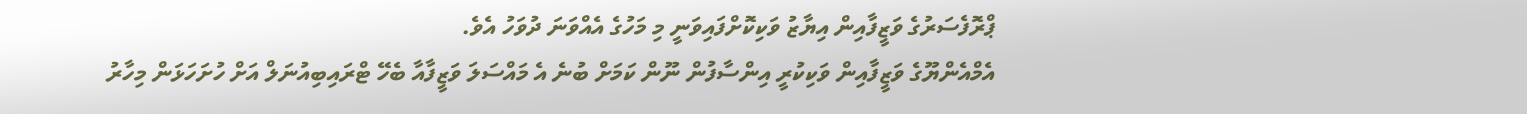ޕްރޮފެސަރުގެ ވަޒީފާއިން އިޔާޒު ވަކިކޮށްފައިވަނީ މި މަހުގެ އެއްވަނަ ދުވަހު އެވެ.
އެމްއެންޔޫގެ ވަޒީފާއިން ވަކިކުރީ އިންސާފުން ނޫން ކަމަށް ބުނެ އެ މައްސަލަ ވަޒީފާއާ ބެހޭ ޓްރައިބިއުނަލް އަށް ހުށަހަޅަން މިހާރު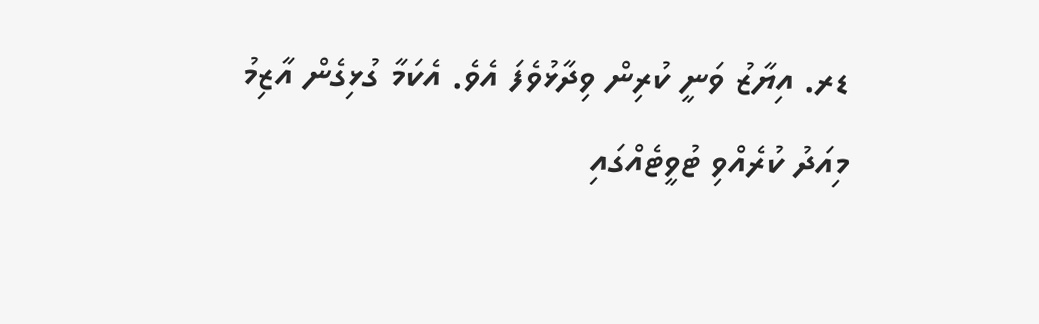ޑރ. އިޔާޒު ވަނީ ކުރިން ވިދާޅުވެފަ އެވެ. އެކަމާ ގުޅިގެން އާޒިމު މިއަދު ކުރެއްވި ޓުވީޓެއްގައި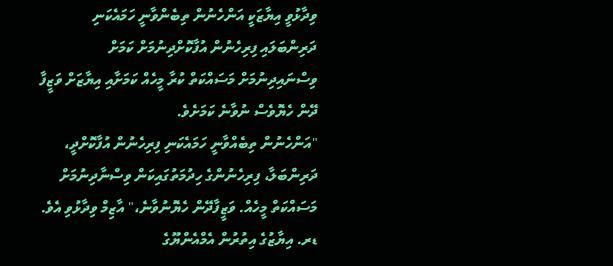ވިދާޅުވީ އިޔާޒަކީ އަންހެނުން ތިބެންވާނީ ހަމައެކަނި ދަރިންބަލައި ފިރިހެނުން އުފާކޮށްދިނުމަށް ކަމަށް ވިސްނައިދިނުމަށް މަސައްކަތް ކުރާ މީހެއް ކަމަށާއި އިޔާޒަށް ވަޒީފާ ދޭން ހެޔޮވެސް ނުވާނެ ކަމަށެވެ.
"އަންހެނުން ތިބެއްވާނީ ހަމައެކަނި ފިރިހެނުން އުފާކޮށްދީ، ދަރިންބަލާ، ފިރިހެނުންގެ ހިދުމަތުގައިކަން ވިސްނާދިނުމަށް މަސައްކަތް މީހެއް. ވަޒީފާދޭން ހެޔޮނުވާނެ،" އާޒިމް ވިދާޅުވި އެވެ.
ޑރ. އިޔާޒުގެ އިތުރުން އެމްއެންޔޫގެ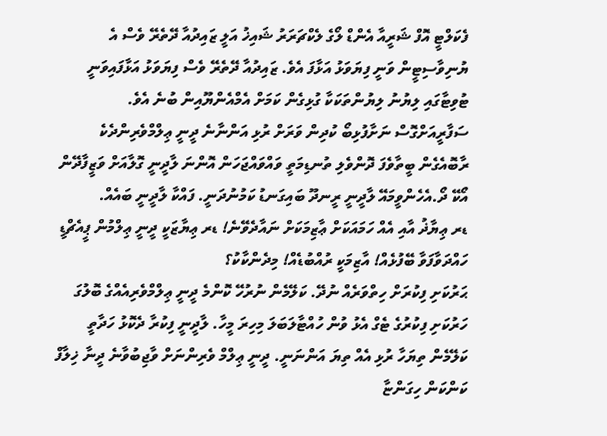ފެކަލްޓީ އޮފް ޝަރީއާ އެންޑް ލޯގެ ލެކްޗަރަރު ޝައިޚު އަލީ ޒައިދުއާ ދޭތެރޭ ވެސް އެ ޔުނިވާސިޓީން ވަނީ ފިޔަވަޅު އަޅާފަ އެވެ. ޒައިދުއާ ދޭތެރޭ ވެސް ފިޔަވަޅު އަޅާފައިވަނީ ޓުވިޓާގައި ލިޔުނު ލިޔުންތަކަކާ ގުޅިގެން ކަމަށް އެމްއެންޔޫއިން ބުނެ އެވެ.
ސަފާރީއަށްގޮސް ނަށާފުޅިބޯ ކުދިން ވަރަށް ރުޅި އަންނާނެ ދީނީ ޢިލްމްވެރިންދެކެ
ރާބޮއެގެން ބީތާވެފަ ދޮންވެލި ތުނޑިމަތީ ވައްވައްޖަހަން އޮންނަ ލާދީނީ ގޮލާއަށް ވަޒީފާދޭން އޯކޭ ދޯ.އެހެންވީމައޭ ލާދީނީ ރީނދޫ ބައިގަނޑު ކަމުނުދަނީ. ފައްކާ ލާދީނީ ބައެއް.
ޑރ ޢިޔާޛު އާއި އެއް ހަމައަކަށް ޢާޒިމަކަށް ނައާދެވޭނެ! ޑރ ޢިޔާޒަކީ ދީނީ ޢިލްމުން ޕީއެޗްޑީ ހައްދަވާފަވާ ބޭފުޅެއް! އާޒިމަކީ ރުއްބުޑެއް! މިދެންކާކު؟
ޙަރުކަށި ފިކުރަށް ހިތްވަރެއް ނުދޭ. ކަލޭމެން ނުރުހޭ ކޮންމެ ދީނީ ޢިލްމްވެރިއެއްގެ ބޮލުގަ ހަރުކަށި ފިކުރުގެ ޓެގް އެޅު ވުން ހުއްޓާލަބަލަ މިހިރަ މީހާ. ލާދީނީ ފިކުރާ ދެކޮޅު ހަދާތީ ކަލޭމެން ތިޔަހާ ރުޅި އެއް ތިޔަ އަންނަނީ. ދީނީ ޢިލްމް ވެރިންނަށް ވާޖިބުވާނެ ދީނާ ޚިލާފް ކަންކަން ހިގަންޏާ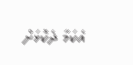އެކަމާ ދެކޮޅަށް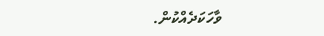ވާހަކަދެއްކުން.